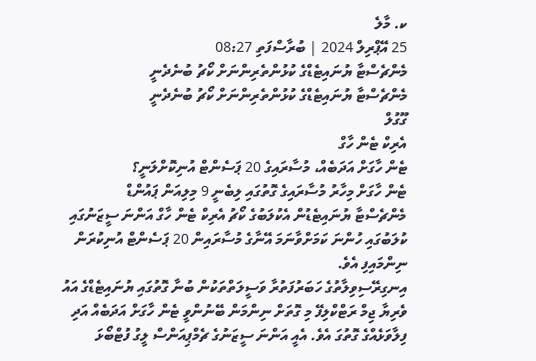ކ. މާލެ
25 އޭޕްރިލް 2024 | ބުރާސްފަތި 08:27
މެންޗެސްޓާ ޔުނައިޓެޑްގެ ކުޅުންތެރިންނަށް ކޯޗު ބުނެދެނީ
މެންޗެސްޓާ ޔުނައިޓެޑްގެ ކުޅުންތެރިންނަށް ކޯޗު ބުނެދެނީ
ގޫގުލް
އެރިކް ޓެން ހާގް
ޓެން ހާގަށް އަދަބެއް، މުސާރައިގެ 20 ޕަސެންޓް އުނިކޮށްލަނީ؟
ޓެން ހާގަށް މިހާރު މުސާރައިގެ ގޮތުގައި ލިބެނީ 9 މިލިއަން ޕައުންޑް
މެންޗެސްޓާ ޔުނައިޓެޑުން އެކުލަބުގެ ކޯޗު އެރިކް ޓެން ހާގް އަންނަ ސީޒަނުގައި ކުލަބުގައި ހުންނަ ކަމަށްވާނަމަ އޭނާގެ މުސާރައިން 20 ޕަސެންޓް އުނިކުރަން ނިންމައިފި އެވެ.
އިނގިރޭސިވިލާތުގެ ހަބަރުފަތުރާ ވަސީލަތްތަކުން ބުނާ ގޮތުގައި ޔުނައިޓެޑްގެ އައު ވެރިޔާ ޖިމް ރަޓްކްލިފޭ މި ގޮތަށް ނިންމަން ބޭނުންވީ ޓެން ހާގަށް އަދަބެއް އަދި ފިލާވަޅެއްގެ ގޮތުގަ އެވެ. އެއީ އަންނަ ސީޒަނުގެ ޗެމްޕިއަންސް ލީގު ފުޓްބޯޅަ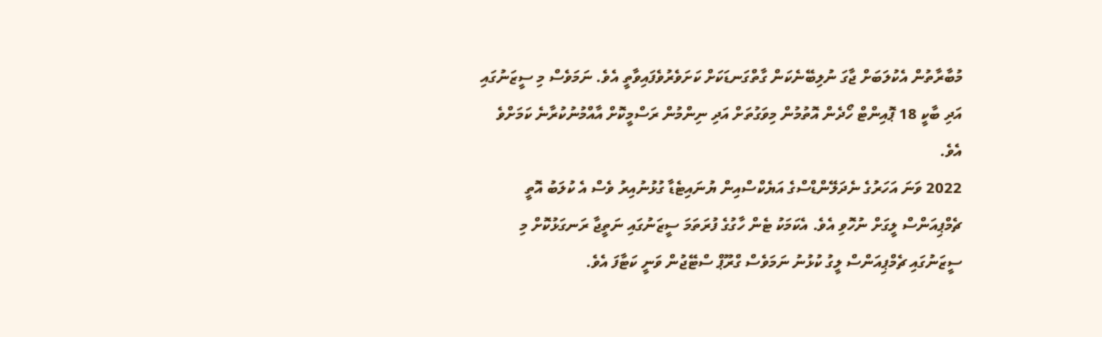މުބާރާތުން އެކުލަބަށް ޖާގަ ނުލިބޭނެކަން ގާތްގަނޑަކަށް ކަށަވެރުވެފައިވާތީ އެވެ. ނަމަވެސް މި ސީޒަނުގައި އަދި ބާކީ 18 ޕޮއިންޓް ހޯދެން އޮތުމުން މިވަގުތަށް އަދި ނިންމުން ރަސްމީކޮށް އާއްމުނުކުރާނެ ކަމަށްވެ އެވެ.
2022 ވަނަ އަހަރުގެ ނެދަލޭންޑްސްގެ އަޔެކްސްއިން ޔުނައިޓެޑާ ގުޅުނުއިރު ވެސް އެ ކުލަބު އޮތީ ޗެމްޕިއަންސް ލީގަށް ނުހޮވި އެވެ. އެކަމަކު ޓެން ހާގުގެ ފުރަތަމަ ސީޒަނުގައި ނަތީޖާ ރަނގަޅުކޮށް މި ސީޒަނުގައި ޗެމްޕިއަންސް ލީގު ކުޅުނު ނަމަވެސް ގްރޫޕް ސްޓޭޖުން ވަނީ ކަޓާފަ އެވެ.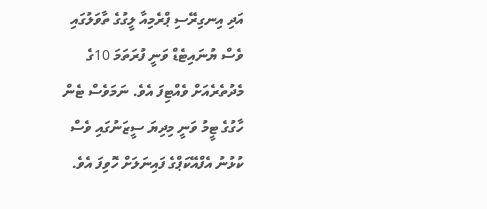އަދި އިނގިރޭސި ޕްރެމިއާ ލީގުގެ ތާވަލުގައި ވެސް ޔުނައިޓެޑް ވަނީ ފުރަތަމަ 10ގެ މެދުތެރެއަށް ވެއްޓިފަ އެވެ. ނަމަވެސް ޓެން ހާގުގެ ޓީމު ވަނީ މިދިޔަ ސީޒަނުގައި ވެސް ކުޅުނު އެފްއޭކަޕްގެ ފައިނަލަށް ހޮވިފަ އެވެ.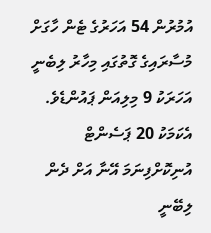އުމުރުން 54 އަހަރުގެ ޓެން ހާގަށް މުސާރައިގެ ގޮތުގައި މިހާރު ލިބެނީ އަހަރަކު 9 މިލިއަން ޕައުންޑެވެ. އެކަމަކު 20 ޕަސެންޓް އުނިކޮށްފިނަމަ އޭނާ އަށް ދެން ލިބޭނީ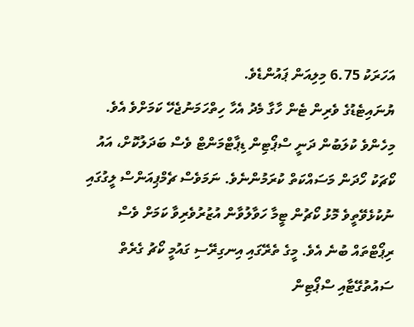އަހަރަކު 6.75 މިލިއަން ޕައުންޑެވެ.
ޔުނައިޓެޑުގެ ވެރިން ޓެން ހާގާ މެދު އެހާ ހިތްހަމަނުޖެހޭ ކަމަށްވެ އެވެ. މިހެންވެ ކުލަބުން ދަނީ ސްޕޯޓިން ޑިޕާޓްމަންޓް ވެސް ބަދަލުކޮށް، އައު ކޯޗަކު ހޯދަން މަސައްކަތް ކުރަމުންނެވެ. ނަމަވެސް ޗެމްޕިއަންސް ލީގުގައި ނުކުޅެވޭތީވެ މޮޅު ކޯޗުން ޓީމާ ހަވާލުވާން އުޒުރުވެރިވާ ކަމަށް ވެސް ރިޕޯޓްތައް ބުނެ އެވެ. މީގެ ތެރޭގައި އިނގިރޭސި ގައުމީ ކޯޗު ގެރެތް ސައުތުގޭޓާއި ސްޕޯޓިން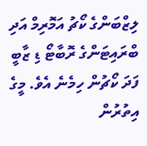ލިޒްބަންގެ ކޯޗު އަމޮރިމް އަދި ބްރައިޓަންގެ ރޮބާޓޯ ޑި ޒާބީ ފަދަ ކޯޗުން ހިމެނެ އެވެ. މީގެ އިތުރުން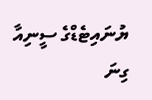ޔުނައިޓެޑްގެ ސީނިއާ ގިނަ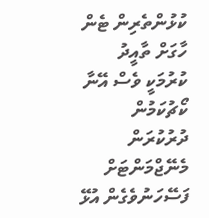ކުޅުންތެރިން ޓެން ހާގަށް ތާއީދު ކުރުމަކީ ވެސް އޭނާ ކޯޗުކަމުން ދުރުކުރަން މެނޭޖްމަންޓަށް ފަސޭހަނުވެގެން އުޅޭ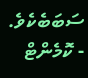ސަބަބެކެވެ.
- ކޮމެންޓް